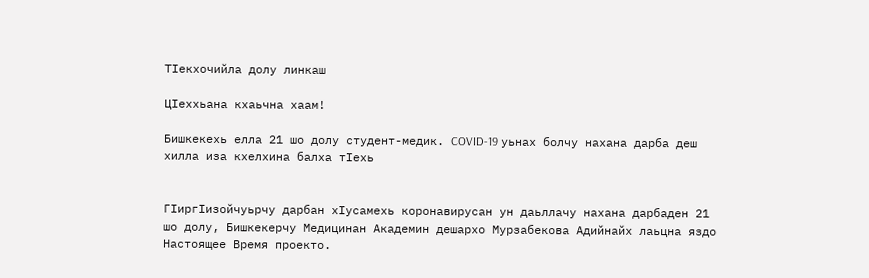ТIекхочийла долу линкаш

ЦIеххьана кхаьчна хаам!

Бишкекехь елла 21 шо долу студент-медик. COVID-19 уьнах болчу нахана дарба деш хилла иза кхелхина балха тIехь


ГIиргIизойчуьрчу дарбан хIусамехь коронавирусан ун даьллачу нахана дарбаден 21 шо долу, Бишкекерчу Медицинан Академин дешархо Мурзабекова Адийнайх лаьцна яздо Настоящее Время проекто.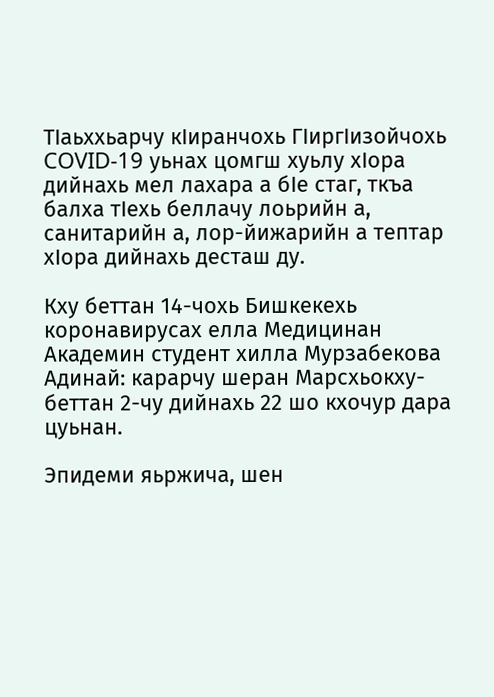ТIаьххьарчу кIиранчохь ГIиргIизойчохь COVID-19 уьнах цомгш хуьлу хIора дийнахь мел лахара а бIе стаг, ткъа балха тIехь беллачу лоьрийн а, санитарийн а, лор-йижарийн а тептар хIора дийнахь десташ ду.

Кху беттан 14-чохь Бишкекехь коронавирусах елла Медицинан Академин студент хилла Мурзабекова Адинай: карарчу шеран Марсхьокху-беттан 2-чу дийнахь 22 шо кхочур дара цуьнан.

Эпидеми яьржича, шен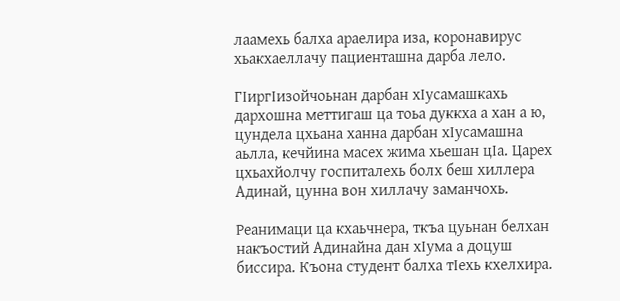лаамехь балха араелира иза, коронавирус хьакхаеллачу пациенташна дарба лело.

ГIиргIизойчоьнан дарбан хIусамашкахь дархошна меттигаш ца тоьа дуккха а хан а ю, цундела цхьана ханна дарбан хIусамашна аьлла, кечйина масех жима хьешан цIа. Царех цхьахйолчу госпиталехь болх беш хиллера Адинай, цунна вон хиллачу заманчохь.

Реанимаци ца кхаьчнера, ткъа цуьнан белхан накъостий Адинайна дан хIума а доцуш биссира. Къона студент балха тIехь кхелхира.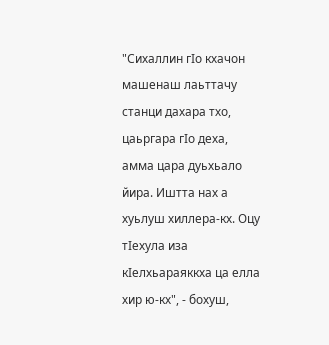"Сихаллин гIо кхачон машенаш лаьттачу станци дахара тхо, цаьргара гIо деха, амма цара дуьхьало йира. Иштта нах а хуьлуш хиллера-кх. Оцу тIехула иза кIелхьараяккха ца елла хир ю-кх", - бохуш,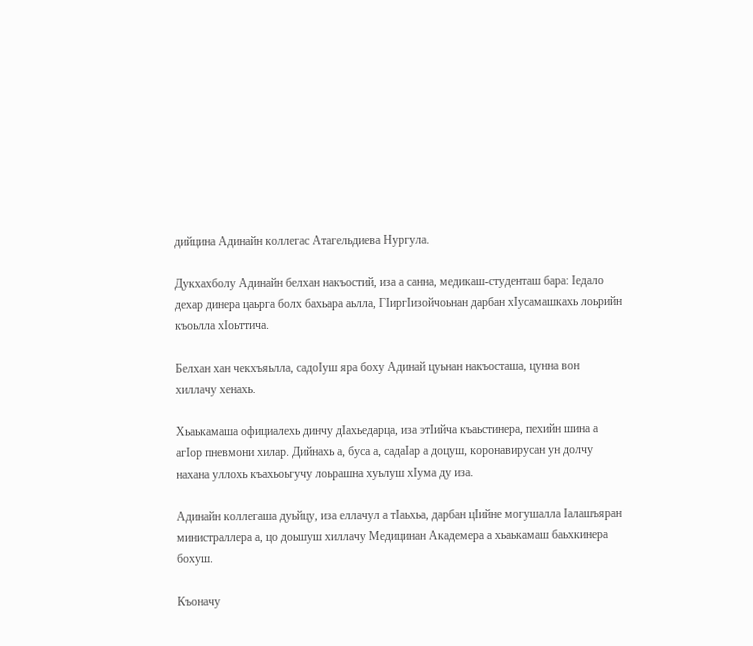дийцина Адинайн коллегас Атагельдиева Нургула.

Дукхахболу Адинайн белхан накъостий, иза а санна, медикаш-студенташ бара: Iедало дехар динера цаьрга болх бахьара аьлла, ГIиргIизойчоьнан дарбан хIусамашкахь лоьрийн къоьлла хIоьттича.

Белхан хан чекхъяьлла, садоIуш яра боху Адинай цуьнан накъосташа, цунна вон хиллачу хенахь.

Хьаькамаша официалехь динчу дIахьедарца, иза этIийча къаьстинера, пехийн шина а агIор пневмони хилар. Дийнахь а, буса а, садаIар а доцуш, коронавирусан ун долчу нахана уллохь къахьоьгучу лоьрашна хуьлуш хIума ду иза.

Адинайн коллегаша дуьйцу, иза еллачул а тIаьхьа, дарбан цIийне могушалла Iалашъяран министраллера а, цо доьшуш хиллачу Медицинан Академера а хьаькамаш баьхкинера бохуш.

Къоначу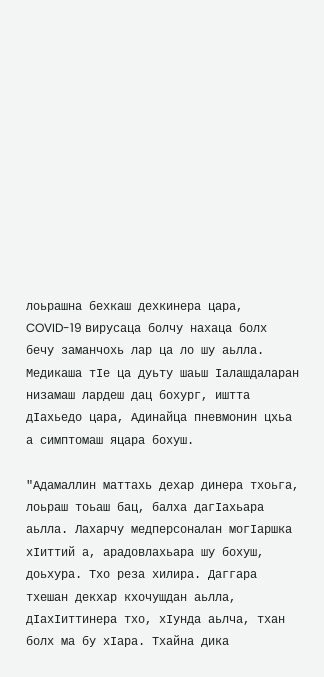лоьрашна бехкаш дехкинера цара, COVID-19 вирусаца болчу нахаца болх бечу заманчохь лар ца ло шу аьлла. Медикаша тIе ца дуьту шаьш Iалашдаларан низамаш лардеш дац бохург, иштта дIахьедо цара, Адинайца пневмонин цхьа а симптомаш яцара бохуш.

"Адамаллин маттахь дехар динера тхоьга, лоьраш тоьаш бац, балха дагIахьара аьлла. Лахарчу медперсоналан могIаршка хIиттий а, арадовлахьара шу бохуш, доьхура. Тхо реза хилира. Даггара тхешан декхар кхочушдан аьлла, дIахIиттинера тхо, хIунда аьлча, тхан болх ма бу хIара. Тхайна дика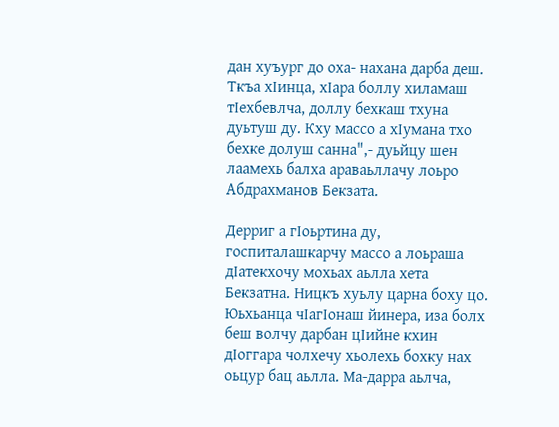дан хуъург до оха- нахана дарба деш. Ткъа хIинца, хIара боллу хиламаш тIехбевлча, доллу бехкаш тхуна дуьтуш ду. Кху массо а хIумана тхо бехке долуш санна",- дуьйцу шен лаамехь балха араваьллачу лоьро Абдрахманов Бекзата.

Дерриг а гIоьртина ду, госпиталашкарчу массо а лоьраша дIатекхочу мохьах аьлла хета Бекзатна. Ницкъ хуьлу царна боху цо. Юьхьанца чIагIонаш йинера, иза болх беш волчу дарбан цIийне кхин дIоггара чолхечу хьолехь бохку нах оьцур бац аьлла. Ма-дарра аьлча,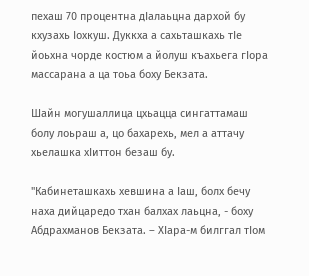пехаш 70 процентна дIалаьцна дархой бу кхузахь Iохкуш. Дуккха а сахьташкахь тIе йоьхна чорде костюм а йолуш къахьега гIора массарана а ца тоьа боху Бекзата.

Шайн могушаллица цхьацца сингаттамаш болу лоьраш а, цо бахарехь, мел а аттачу хьелашка хIиттон безаш бу.

"Кабинеташкахь хевшина а Iаш, болх бечу наха дийцаредо тхан балхах лаьцна, - боху Абдрахманов Бекзата. – ХIара-м билггал тIом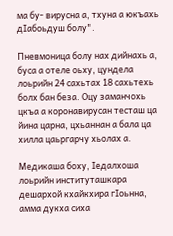ма бу- вирусна а, тхуна а юкъахь дIабоьдуш болу".

Пневмоница болу нах дийнахь а, буса а отеле оьху, цундела лоьрийн 24 сахьтах 18 сахьтехь болх бан беза. Оцу заманчохь цкъа а коронавирусан тесташ ца йина царна, цхьаннан а бала ца хилла цаьргарчу хьолах а.

Медикаша боху, Iедалхоша лоьрийн институташкара дешархой кхайкхира гIоьнна, амма дукха сиха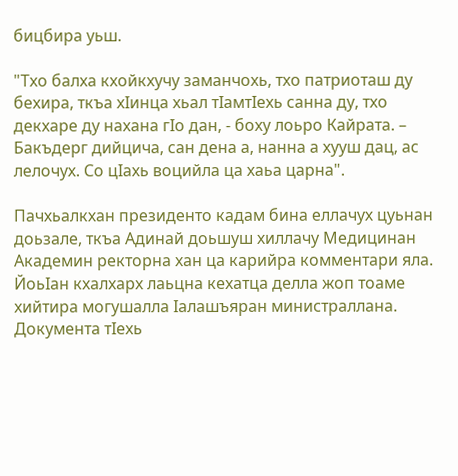бицбира уьш.

"Тхо балха кхойкхучу заманчохь, тхо патриоташ ду бехира, ткъа хIинца хьал тIамтIехь санна ду, тхо декхаре ду нахана гIо дан, - боху лоьро Кайрата. – Бакъдерг дийцича, сан дена а, нанна а хууш дац, ас лелочух. Со цIахь воцийла ца хаьа царна".

Пачхьалкхан президенто кадам бина еллачух цуьнан доьзале, ткъа Адинай доьшуш хиллачу Медицинан Академин ректорна хан ца карийра комментари яла. ЙоьIан кхалхарх лаьцна кехатца делла жоп тоаме хийтира могушалла Iалашъяран министраллана. Документа тIехь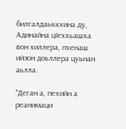билгалдаьккхина ду, Адинайна цIеххьашха вон хиллера, пхенаш ийзон доьллера цуьнан аьлла.

"Деган а, пехийн а реанимаци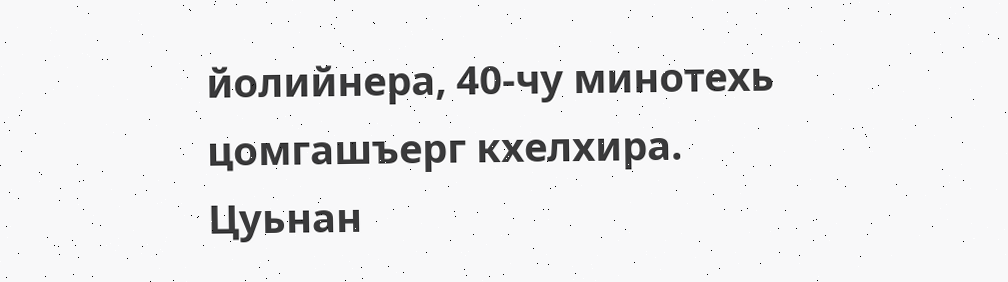йолийнера, 40-чу минотехь цомгашъерг кхелхира. Цуьнан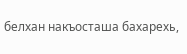белхан накъосташа бахарехь,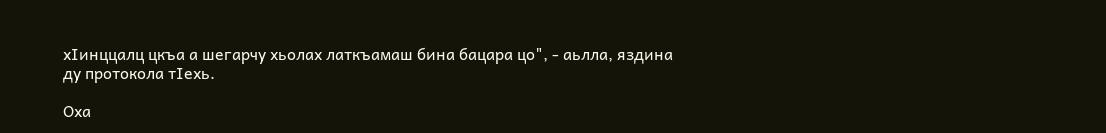хIинццалц цкъа а шегарчу хьолах латкъамаш бина бацара цо", - аьлла, яздина ду протокола тIехь.

Оха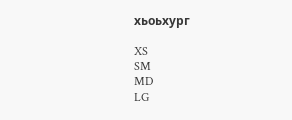хьоьхург

XS
SM
MD
LG